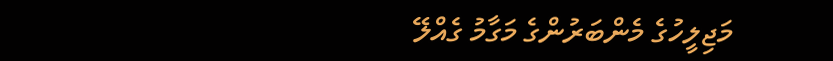މަޖިލީހުގެ މެންބަރުންގެ މަގާމު ގެއްލޭ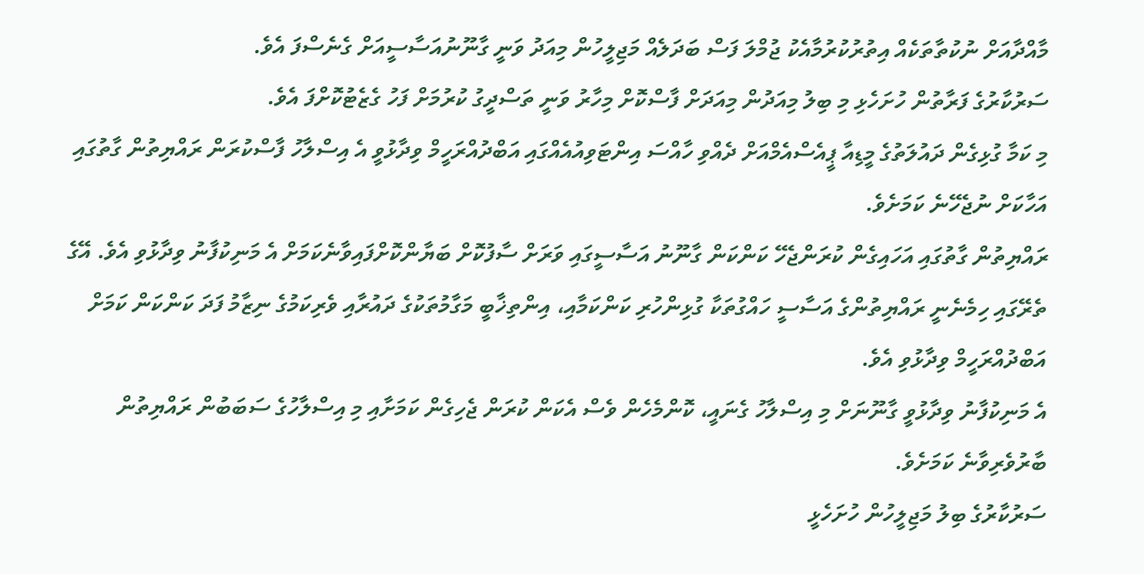މާއްދާއަށް ނުކުތާތަކެއް އިތުރުކުރުމާއެކު ޖުމްލަ ފަސް ބަދަލެއް މަޖިލީހުން މިއަދު ވަނީ ގާނޫނުއަސާސީއަށް ގެނެސްފަ އެވެ.
ސަރުކާރުގެ ފަރާތުން ހުށަހެޅި މި ބިލު މިއަދުން މިއަދަށް ފާސްކޮށް މިހާރު ވަނީ ތަސްދީގު ކުރުމަށް ފަހު ގެޒެޓުކޮށްފަ އެވެ.
މި ކަމާ ގުޅިގެން ދައުލަތުގެ މީޑިއާ ޕީއެސްއެމްއަށް ދެއްވި ހާއްސަ އިންޓަވިއުއެއްގައި އަބްދުއްރަހީމް ވިދާޅުވީ އެ އިސްލާހު ފާސްކުރަން ރައްޔިތުން ގާތުގައި އަހާކަށް ނުޖެހޭނެ ކަމަށެވެ.
ރައްޔިތުން ގާތުގައި އަހައިގެން ކުރަންޖެހޭ ކަންކަން ގާނޫނު އަސާސީގައި ވަރަށް ސާފުކޮށް ބަޔާންކޮށްފައިވާނެކަމަށް އެ މަނިކުފާނު ވިދާޅުވި އެވެ. އޭގެ ތެރޭގައި ހިމެނެނީ ރައްޔިތުންގެ އަސާސީ ހައްގުތަކާ ގުޅިންހުރި ކަންކަމާއި، އިންތިޚާބީ މަގާމުތަކުގެ ދައުރާއި ވެރިކަމުގެ ނިޒާމު ފަދަ ކަންކަން ކަމަށް އަބްދުއްރަހީމް ވިދާޅުވި އެވެ.
އެ މަނިކުފާނު ވިދާޅުވީ ގާނޫނަށް މި އިސްލާހު ގެނައީ، ކޮންމެހެން ވެސް އެކަން ކުރަން ޖެހިގެން ކަމަށާއި މި އިސްލާހުގެ ސަބަބުން ރައްޔިތުން ބާރުވެރިވާނެ ކަމަށެވެ.
ސަރުކާރުގެ ބިލު މަޖިލީހުން ހުށަހެޅީ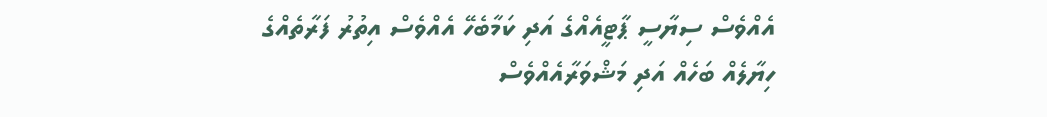އެއްވެސް ސިޔާސީ ޕާޓީއެއްގެ އަދި ކަމާބެހޭ އެއްވެސް އިތުރު ފަރާތެއްގެ ހިޔާލެއް ބަހެއް އަދި މަޝްވަރާއެއްވެސް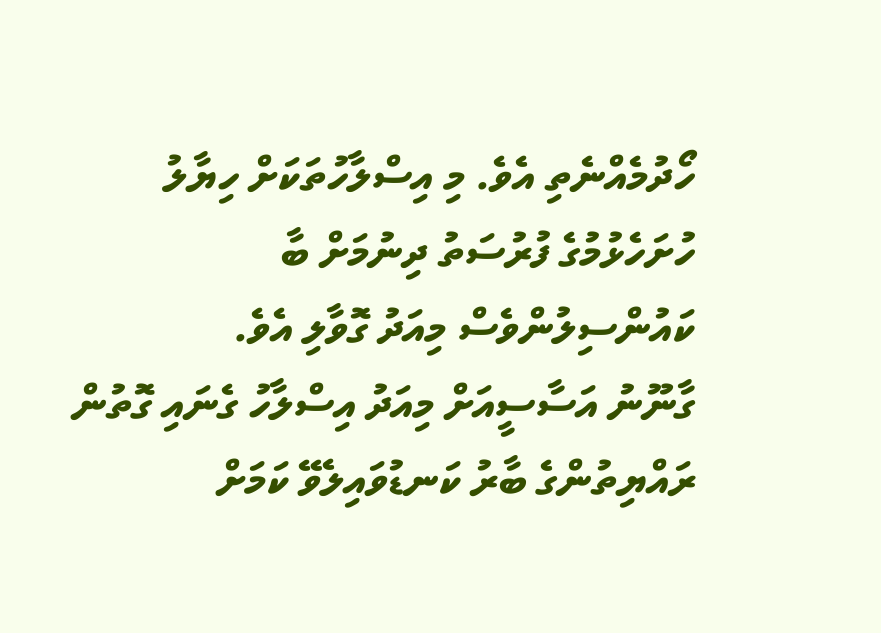ހޯދުމެއްނެތި އެވެ. މި އިސްލާހުތަކަށް ހިޔާލު ހުށަހެޅުމުގެ ފުރުސަތު ދިނުމަށް ބާ ކައުންސިލުންވެސް މިއަދު ގޮވާލި އެވެ.
ގާނޫނު އަސާސީއަށް މިއަދު އިސްލާހު ގެނައި ގޮތުން ރައްޔިތުންގެ ބާރު ކަނޑުވައިލެވޭ ކަމަށް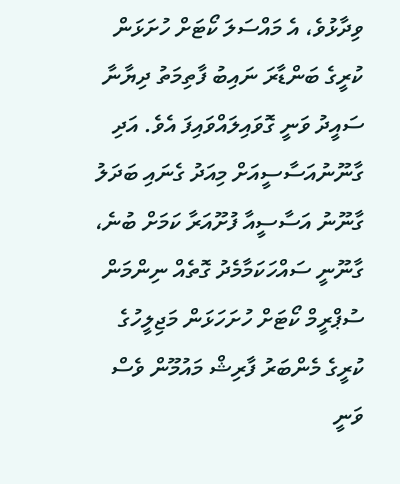ވިދާޅުވެ، އެ މައްސަލަ ކޯޓަށް ހުށަޅަން ކުރީގެ ބަންޑާރަ ނައިބު ފާތިމަތު ދިޔާނާ ސައީދު ވަނީ ގޮވައިލައްވައިފަ އެވެ. އަދި ގާނޫނުއަސާސީއަށް މިއަދު ގެނައި ބަދަލު ގާނޫނު އަސާސީއާ ފުށޫއަރާ ކަމަށް ބުނެ، ގާނޫނީ ސައްހަކަމާމެދު ގޮތެއް ނިންމަން ސުޕްރީމް ކޯޓަށް ހުށަހަޅަން މަޖިލީހުގެ ކުރީގެ މެންބަރު ފާރިޝް މައުމޫން ވެސް ވަނީ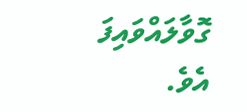ގޮވާލައްވައިފަ އެވެ.